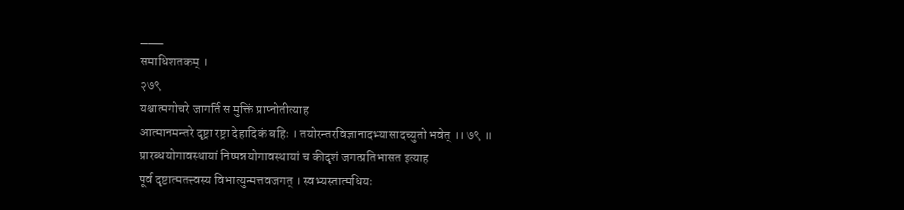___
समाधिशतकम् ।
२७९
यश्चात्मगोचरे जागर्ति स मुक्तिं प्राप्नोतीत्याह
आत्मानमन्तरे दृष्ट्रा रष्ट्रा देहादिकं बहिः । तयोरन्तरविज्ञानादभ्यासादच्युतो भवेत् ।। ७९ ॥
प्रारब्धयोगावस्थायां निष्पन्नयोगावस्थायां च कीदृशं जगत्प्रतिभासत इत्याह
पूर्व दृष्टात्मतत्त्वस्य विभात्युन्मत्तवजगत् । स्वभ्यस्तात्मधियः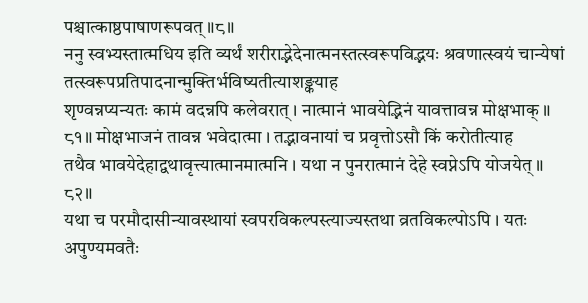पश्चात्काष्ठपाषाणरूपवत् ॥८॥
ननु स्वभ्यस्तात्मधिय इति व्यर्थं शरीराद्भेदेनात्मनस्तत्स्वरूपविद्भयः श्रवणात्स्वयं चान्येषां तत्स्वरूपप्रतिपादनान्मुक्तिर्भविष्यतीत्याशङ्कयाह
शृण्वन्नप्यन्यतः कामं वदन्नपि कलेवरात् । नात्मानं भावयेद्भिनं यावत्तावन्न मोक्षभाक् ॥ ८१॥ मोक्षभाजनं तावन्न भवेदात्मा । तद्भावनायां च प्रवृत्तोऽसौ किं करोतीत्याह
तथैव भावयेदेहाद्वथावृत्त्यात्मानमात्मनि । यथा न पुनरात्मानं देहे स्वप्नेऽपि योजयेत् ॥ ८२॥
यथा च परमौदासीन्यावस्थायां स्वपरविकल्पस्त्याज्यस्तथा व्रतविकल्पोऽपि । यतः
अपुण्यमवतैः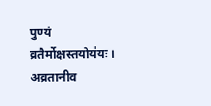पुण्यं व्रतैर्मोक्षस्तयोय॑यः । अव्रतानीव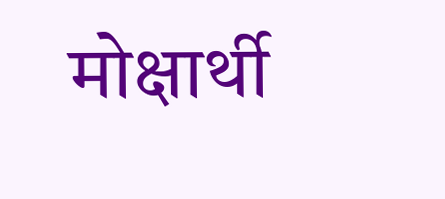मोक्षार्थी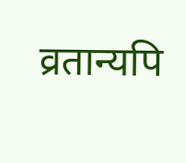व्रतान्यपि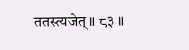ततस्त्यजेत् ॥ ८३ ॥